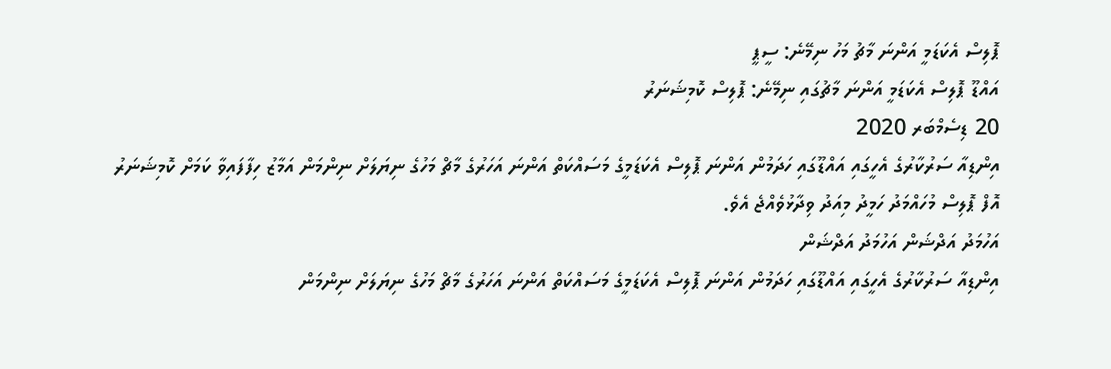ޕޮލިސް އެކަޑަމީ އަންނަ މާޗު މަހު ނިމޭނެ: ސީޕީ
އައްޑޫ ޕޮލިސް އެކަޑަމީ އަންނަ މާޗުގައި ނިމޭނެ: ޕޮލިސް ކޮމިޝަނަރު
20 ޑިސެމްބަރ 2020
އިންޑިއާ ސަރުކާރުގެ އެހީގައި އައްޑޫގައި ހަދަމުން އަންނަ ޕޮލިސް އެކަޑަމީގެ މަސައްކަތް އަންނަ އަހަރުގެ މާޗް މަހުގެ ނިޔަލަށް ނިންމަން އަމާޒު ހިފާފައިވާ ކަމަށް ކޮމިޝަނަރު އޮފް ޕޮލިސް މުހައްމަދު ހަމީދު މިއަދު ވިދާޅުވެއްޖެ އެވެ.
އަހުމަދު އަދްޝަން އަހުމަދު އަދްޝަން
އިންޑިއާ ސަރުކާރުގެ އެހީގައި އައްޑޫގައި ހަދަމުން އަންނަ ޕޮލިސް އެކަޑަމީގެ މަސައްކަތް އަންނަ އަހަރުގެ މާޗް މަހުގެ ނިޔަލަށް ނިންމަން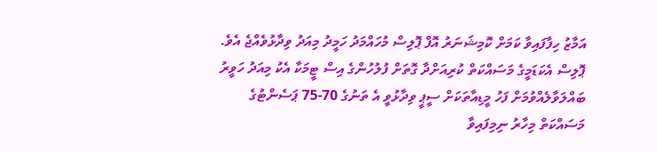އަމާޒު ހިފާފައިވާ ކަމަށް ކޮމިޝަނަރު އޮފް ޕޮލިސް މުހައްމަދު ހަމީދު މިއަދު ވިދާޅުވެއްޖެ އެވެ.
ޕޮލިސް އެކަޑަމީގެ މަސައްކަތް ކުރިއަށްދާ ގޮތަށް ފުލުހުންގެ އިސް ޓީމަކާ އެކު މިއަދު ހަވީރު ބައްލަވާލެއްވުމަށް ފަހު މީޑިއާތަކަށް ސީޕީ ވިދާޅުވީ އެ ތަނުގެ 70-75 ޕަސެންޓުގެ މަސައްކަތް މިހާރު ނިމިފައިވާ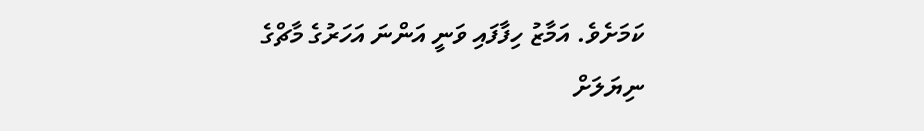ކަމަށެވެ. އަމާޒު ހިފާފައި ވަނީ އަންނަ އަހަރުގެ މާޗްގެ ނިޔަލަށް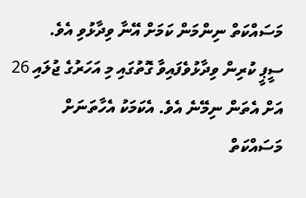މަސައްކަތް ނިންމަން ކަމަށް އޭނާ ވިދާޅުވި އެވެ.
ސީޕީ ކުރިން ވިދާޅުވެފައިވާ ގޮތުގައި މި އަހަރުގެ ޖުލައި 26 އަށް އެތަން ނިމޭނެ އެވެ. އެކަމަކު އެހާތަނަށް މަސައްކަތް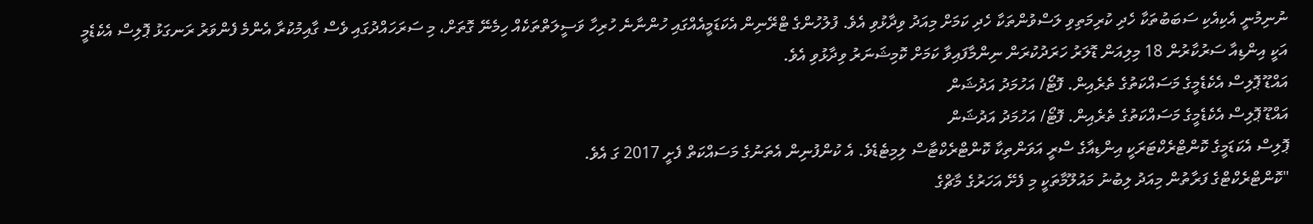ނުނިމުނީ އެކިއެކި ސަބަބުތަކާ ހެދި ކުރިމަތިވި ލަސްވުންތަކާ ހެދި ކަމަށް މިއަދު ވިދާޅުވި އެވެ. ފުލުހުންގެ ޓްރޭނިން އެކަޑަމީއެއްގައި ހުންނާނެ ހުރިހާ ވަސީލަތްތަކެއް ހިމެނޭ ގޮތަށް، މި ސަރަހައްދުގައި ވެސް ގާއިމުކުރާ އެންމެ ފެންވަރު ރަނގަޅު ޕޮލިސް އެކެޑެމީ އަކީ އިންޑިއާ ސަރުކާރުން 18 މިލިއަން ޑޮލަރު ހަރަދުކުރަން ނިންމާފައިވާ ކަމަށް ކޮމިޝަނަރު ވިދާޅުވި އެވެ.
އައްޑޫ ޕޮލިސް އެކެޑެމީގެ މަސައްކަތުގެ ތެރެއިން. ފޮޓޯ/ އަހުމަދު އަދުޝަން
އައްޑޫ ޕޮލިސް އެކެޑެމީގެ މަސައްކަތުގެ ތެރެއިން. ފޮޓޯ/ އަހުމަދު އަދުޝަން
ޕޮލިސް އެކަޑަމީގެ ކޮންޓްރެކްޓަރަކީ އިންޑިއާގެ ސްރީ އަވަންތިކާ ކޮންޓްރެކްޓާސް ލިމިޓެޑެވެ. އެ ކުންފުނިން އެތަނުގެ މަސައްކަތް ފެށީ 2017 ގަ އެވެ.
"ކޮންޓްރެކްޓްގެ ފަރާތުން މިއަދު ލިބުނު މައުލޫމާތަކީ މި ފެށޭ އަހަރުގެ މާޗްގެ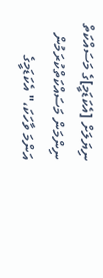ނިޔަލަށް [އެކަޑަމީ]ގެ މަސައްކަތް ނިންމަން މަސައްކަތްކުރަމުން އަންމަ ވާހަކަ،" އެކަޑަމީގެ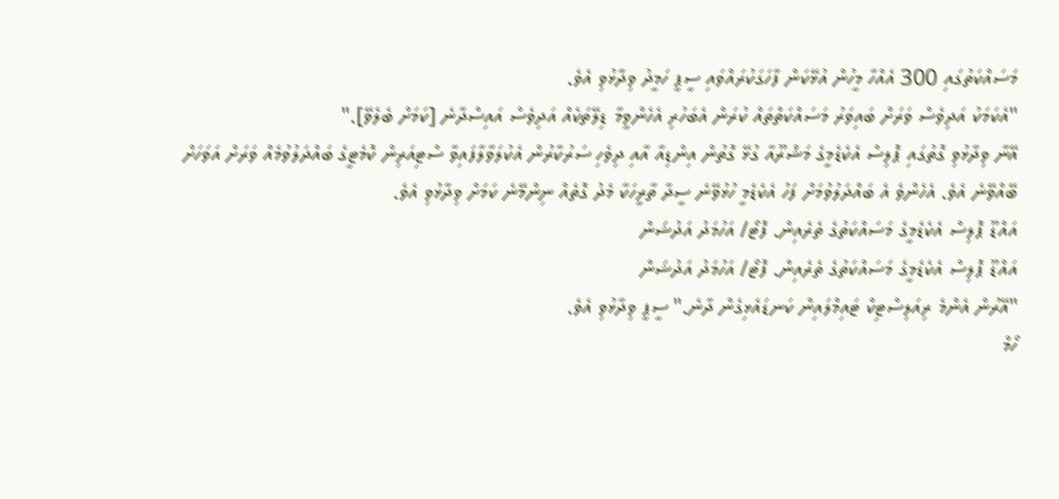މަސައްކަތުގައި 300 އެއްހާ މީހުން އުޅޭކަން ފާހަގަކުރައްވައި ސީޕީ ހަމީދު ވިދާޅުވި އެވެ.
"އެކަމަކު އަދިވެސް ވަރަށް ބައިވަރު މަސައްކަތްތައް ކުރަން އެބަހުރި އެހެންވީމާ ޑިލޭތަކެއް އަދިވެސް އައިސްދާނެ [ކަމަށް ބެލެވޭ]."
އޭނާ ވިދާޅުވި ގޮތުގައި ޕޮލިސް އެކެޑެމީގެ މަޝްރޫއާ ގުޅޭ ގޮތުން އިންޑިއާ އާއި ދިވެހި ސަރުކާރުން އެކުލަވާލާފައިވާ ސްޓިއަރިން ކޮމެޓީގެ ބައްދަލުވުމެއް ވަރަށް އަވަހަށް ބޭއްވޭނެ އެވެ. އެހެންވެ އެ ބައްދަލުވުމަށް ފަހު އެކެޑެމީ ހުޅުވޭނެ ސީދާ ތާރީހަކާ މެދު ގޮތެއް ނިންމޭނެ ކަމަށް ވިދާޅުވި އެވެ.
އައްޑޫ ޕޮލިސް އެކެޑެމީގެ މަސައްކަތުގެ ތެރެއިން. ފޮޓޯ/ އަހުމަދު އަދުޝަން
އައްޑޫ ޕޮލިސް އެކެޑެމީގެ މަސައްކަތުގެ ތެރެއިން. ފޮޓޯ/ އަހުމަދު އަދުޝަން
"އޭރުން އެންމެ ރިއަލިސްޓިކް ޓައިމްލައިން ކަނޑައެޅިގެން ދާނެ." ސީޕީ ވިދާޅުވި އެވެ.
ހޯމް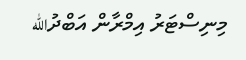މިނިސްޓަރު އިމްރާން އަބްދުالله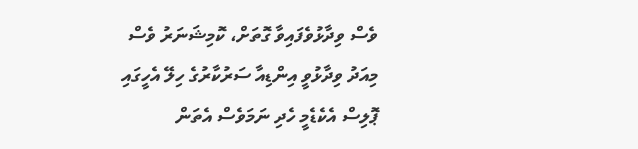ވެސް ވިދާޅުވެފައިވާ ގޮތަށް، ކޮމިޝަނަރު ވެސް މިއަދު ވިދާޅުވީ އިންޑިއާ ސަރުކާރުގެ ހިލޭ އެހީގައި ޕޮލިސް އެކެޑެމީ ހެދި ނަމަވެސް އެތަން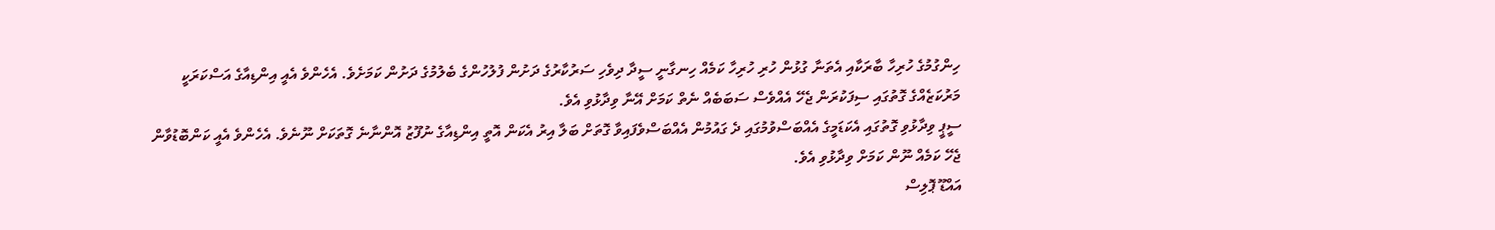ހިންގުމުގެ ހުރިހާ ބާރަކާއި އެތަނާ ގުޅުން ހުރި ހުރިހާ ކަމެއް ހިނގާނީ ސީދާ ދިވެހި ސަރުކާރުގެ ދަށުން ފުލުހުންގެ ބެލުމުގެ ދަށުން ކަމަށެވެ. އެހެންވެ އެއީ އިންޑިއާގެ އަސްކަރަކީ މަރުކަޒެއްގެ ގޮތުގައި ސިފަކުރަން ޖެހޭ އެއްވެސް ސަބަބެއް ނެތް ކަމަށް އޭނާ ވިދާޅުވި އެވެ.
ސީޕީ ވިދާޅުވި ގޮތުގައި އެކަޑަމީގެ އެއްބަސްވުމުގައި ދެ ގައުމުން އެއްބަސްވެފައިވާ ގޮތަށް ބަލާ އިރު އެކަން އޮތީ އިންޑިއާގެ ނުފޫޒު އޮންނާނެ ގޮތަކަށް ނޫނެވެ. އެހެންވެ އެއީ ކަންބޮޑުވާން ޖެހޭ ކަމެއް ނޫން ކަމަށް ވިދާޅުވި އެވެ.
އައްޑޫ ޕޮލިސް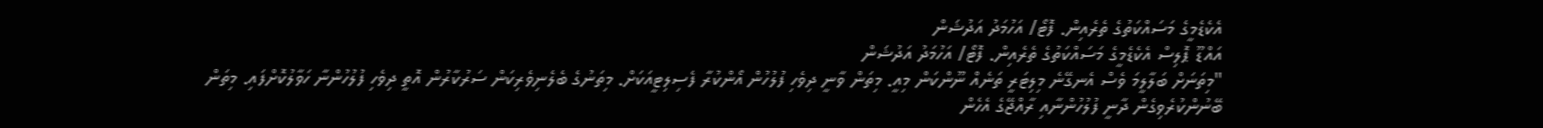އެކެޑެމީގެ މަސައްކަތުގެ ތެރެއިން. ފޮޓޯ/ އަހުމަދު އަދުޝަން
އައްޑޫ ޕޮލިސް އެކެޑެމީގެ މަސައްކަތުގެ ތެރެއިން. ފޮޓޯ/ އަހުމަދު އަދުޝަން
"މިތަނަށް ބަލާލީމަ ވެސް އެނގޭނެ މިލިޓަރީ ތަނެއް ނޫންކަން މިއީ. މިތަން ވާނީ ދިވެހި ފުލުހުން އޯންކުރާ ފެސިލިޓީއަކަށް. މިތަނުގެ ބެލެނިވެރިކަން ސަރުކާރުން އޮތީ ދިވެހި ފުލުހުންނާ ހަވާލުކޮށްފައި. މިތަން ބޭނުންކުރެވިގެން ދާނީ ފުލުހުންނާއި ރާއްޖޭގެ އެހެން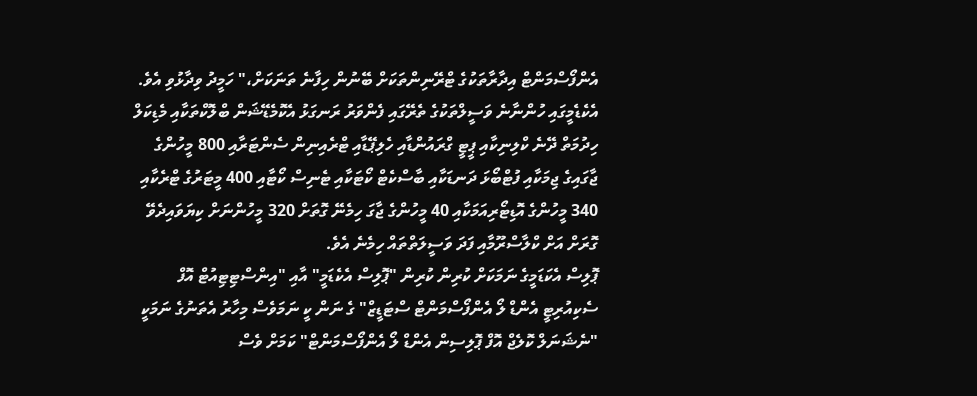އެންފޯސްމަންޓް އިދާރާތަކުގެ ޓްރޭނިންތަކަށް ބޭނުން ހިފާނެ ތަނަކަށް،" ހަމީދު ވިދާޅުވި އެވެ.
އެކެޑެމީގައި ހުންނާނެ ވަސީލްތަކުގެ ތެރޭގައި ފެންވަރު ރަނގަޅު އެކޮމެޑޭޝަން ބްލޮކްތަކާއި މެޑިކަލް ހިދުމަތް ދޭނެ ކްލިނިކާއި ޕީޓީ ގްރައުންޑާއި ހެލިޕޭޑާއި ޓްރެއިނިން ސެންޓަރާއި 800 މީހުންގެ ޖާގައިގެ ޖިމަކާއި ފުޓްބޯޅަ ދަނޑަކާއި ބާސްކެޓް ކޯޓަކާއި ޓެނިސް ކޯޓާއި 400 މީޓަރުގެ ޓްރެކާއި 340 މީހުންގެ އޮޑިޓޯރިއަމަކާއި 40 މީހުންގެ ޖާގަ ހިމެނޭ ގޮތަށް 320 މީހުންނަށް ކިޔަވައިދެވޭ ގޮރަށް އަށް ކްލާސްރޫމާއި ފަދަ ވަސީލަތްތައް ހިމެނެ އެވެ.
ޕޮލިސް އެކަޑަމީގެ ނަމަކަށް ކުރިން ކުރިން "ޕޮލިސް އެކެޑަމީ" އާއި "އިންސްޓިޓިއުޓް އޮފް ސެކިއުރިޓީ އެންޑް ލޯ އެންފޯސްމަންޓް ސްޓަޑީޒް" ގެ ނަން ކީ ނަމަވެސް މިހާރު އެތަނުގެ ނަމަކީ "ނެޝަނަލް ކޮލެޖް އޮފް ޕޮލިސިން އެންޑް ލޯ އެންފޯސްމަންޓް" ކަމަށް ވެސް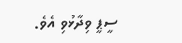ސީޕީ ވިދާޅުވި އެވެ.